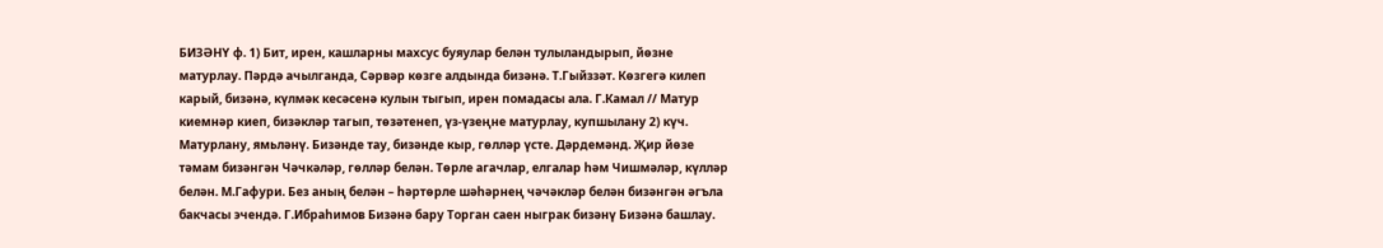БИЗӘНҮ ф. 1) Бит, ирен, кашларны махсус буяулар белән тулыландырып, йөзне матурлау. Пәрдә ачылганда, Сәрвәр көзге алдында бизәнә. Т.Гыйззәт. Көзгегә килеп карый, бизәнә, күлмәк кесәсенә кулын тыгып, ирен помадасы ала. Г.Камал // Матур киемнәр киеп, бизәкләр тагып, төзәтенеп, үз-үзеңне матурлау, купшылану 2) күч. Матурлану, ямьләнү. Бизәнде тау, бизәнде кыр, гөлләр үсте. Дәрдемәнд. Җир йөзе тәмам бизәнгән Чәчкәләр, гөлләр белән. Төрле агачлар, елгалар һәм Чишмәләр, күлләр белән. М.Гафури. Без аның белән – һәртөрле шәһәрнең чәчәкләр белән бизәнгән әгъла бакчасы эчендә. Г.Ибраһимов Бизәнә бару Торган саен ныграк бизәнү Бизәнә башлау.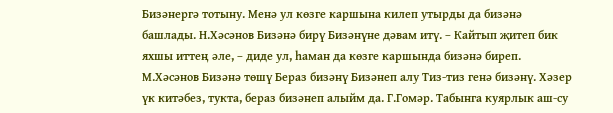Бизәнергә тотыну. Менә ул көзге каршына килеп утырды да бизәнә башлады. Н.Хәсәнов Бизәнә бирү Бизәнүне дәвам итү. – Кайтып җитеп бик яхшы иттең әле, – диде ул, һаман да көзге каршында бизәнә биреп. М.Хәсәнов Бизәнә төшү Бераз бизәнү Бизәнеп алу Тиз-тиз генә бизәнү. Хәзер үк китәбез, тукта, бераз бизәнеп алыйм да. Г.Гомәр. Табынга куярлык аш-су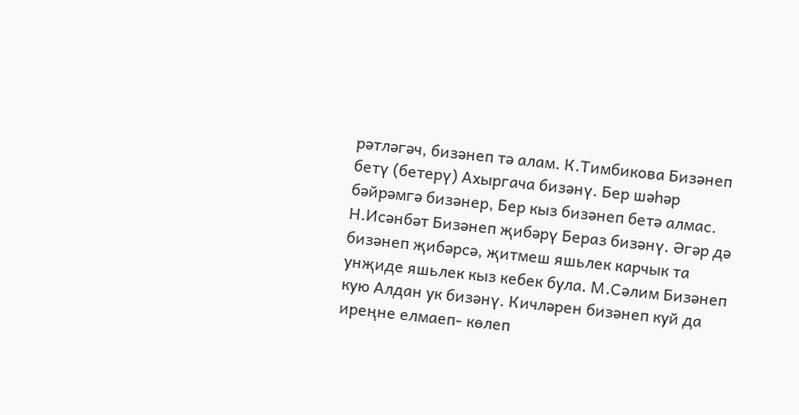рәтләгәч, бизәнеп тә алам. К.Тимбикова Бизәнеп бетү (бетерү) Ахыргача бизәнү. Бер шәһәр бәйрәмгә бизәнер, Бер кыз бизәнеп бетә алмас. Н.Исәнбәт Бизәнеп җибәрү Бераз бизәнү. Әгәр дә бизәнеп җибәрсә, җитмеш яшьлек карчык та унҗиде яшьлек кыз кебек була. М.Сәлим Бизәнеп кую Алдан ук бизәнү. Кичләрен бизәнеп куй да иреңне елмаеп- көлеп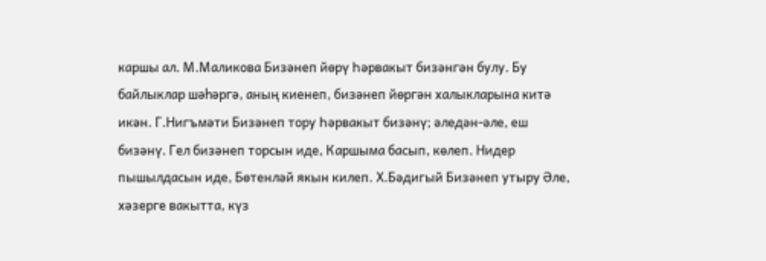каршы ал. М.Маликова Бизәнеп йөрү Һәрвакыт бизәнгән булу. Бу байлыклар шәһәргә, аның киенеп, бизәнеп йөргән халыкларына китә икән. Г.Нигъмәти Бизәнеп тору Һәрвакыт бизәнү; әледән-әле, еш бизәнү. Гел бизәнеп торсын иде, Каршыма басып, көлеп. Нидер пышылдасын иде, Бөтенләй якын килеп. Х.Бәдигый Бизәнеп утыру Әле, хәзерге вакытта, күз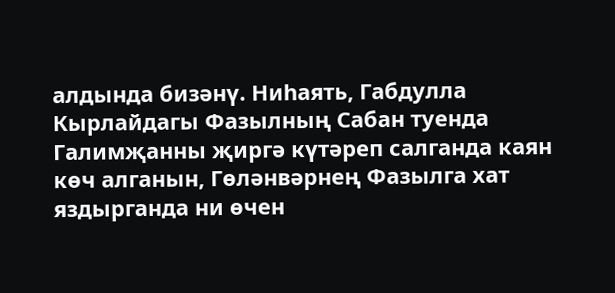алдында бизәнү. Ниһаять, Габдулла Кырлайдагы Фазылның Сабан туенда Галимҗанны җиргә күтәреп салганда каян көч алганын, Гөләнвәрнең Фазылга хат яздырганда ни өчен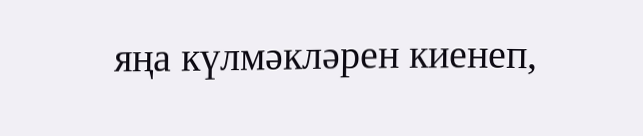яңа күлмәкләрен киенеп,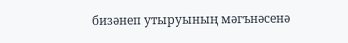бизәнеп утыруының мәгънәсенә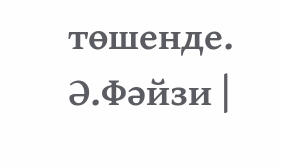төшенде. Ә.Фәйзи |